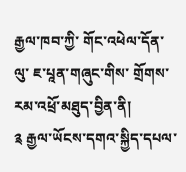རྒྱལ་ཁབ་ཀྱི་ གོང་འཕེལ་དོན་ལུ་ ཇ་པཱན་གཞུང་གིས་ གྲོགས་རམ་འཕྲོ་མཐུད་བྱིན་ནི།
༉ རྒྱལ་ཡོངས་དགའ་སྐྱིད་དཔལ་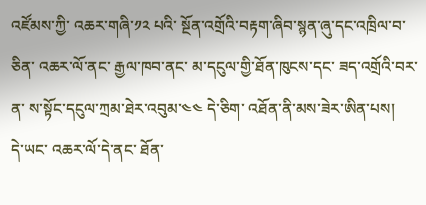འཛོམས་ཀྱི་ འཆར་གཞི་༡༢ པའི་ སྔོན་འགྲོའི་བརྟག་ཞིབ་སྙན་ཞུ་དང་འཁྲིལ་བ་ཅིན་ འཆར་ལོ་ནང་ རྒྱལ་ཁབ་ནང་ མ་དངུལ་གྱི་ཐོན་ཁུངས་དང་ ཟད་འགྲོའི་བར་ན་ ས་སྟོང་དངུལ་ཀྲམ་ཐེར་འབུམ་༤༤ དེ་ཅིག་ འཐོན་ནི་མས་ཟེར་ཨིན་པས།
དེ་ཡང་ འཆར་ལོ་དེ་ནང་ ཐོན་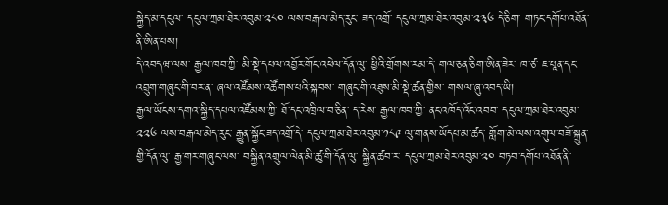སྐྱེད་མ་དངུལ་ དངུལ་ཀྲམ་ཐེར་འབུམ་༢༨༠ ལས་བརྒལ་མེད་རུང་ ཟད་འགྲོ་ དངུལ་ཀྲམ་ཐེར་འབུམ་༢༣༦ དེ་ཅིག་ གཏང་དགོཔ་འཐོན་ནི་ཨིན་པས།
དེ་འབདཝ་ལས་ རྒྱལ་ཁབ་ཀྱི་ མི་སྡེ་དཔལ་འབྱོར་གོང་འཕེལ་དོན་ལུ་ ཕྱིའི་གྲོགས་རམ་དེ་ གལ་ཅན་ཅིག་ཨིན་ཟེར་ ཁ་ཙ་ ཇ་པཱན་དང་ འབྲུག་གཞུང་གི་བར་ན་ ཞལ་འཛོམས་འཚོགས་པའི་སྐབས་ གཞུང་གི་འཐུས་མི་སྡེ་ཚན་གྱིས་ གསལ་ཞུ་འབད་ཡི།
རྒྱལ་ཡོངས་དགའ་སྐྱིད་དཔལ་འཛོམས་ཀྱི་ ཐོ་དང་འཁྲིལ་བ་ཅིན་ ད་རེས་ རྒྱལ་ཁབ་ཀྱི་ ནང་འཁོད་འོང་འབབ་ དངུལ་ཀྲམ་ཐེར་འབུམ་༢༢༦ ལས་བརྒལ་མེད་རུང་ རྒྱུན་སྐྱོང་ཟད་འགྲོ་དེ་ དངུལ་ཀྲམ་ཐེར་འབུམ་༡༨༩ ལུ་གནས་ཡོདཔ་མ་ཚད་ གློག་མེ་ལས་འགུལ་བཟོ་སྐྲུན་གྱི་དོན་ལུ་ རྒྱ་གར་གཞུང་ལས་ བསྐྱིན་འགྲུལ་ལེན་མི་ཚུ་གི་དོན་ལུ་ སྐྱིན་ཚབ་ར་ དངུལ་ཀྲམ་ཐེར་འབུམ་༢༠ བཏབ་དགོཔ་འཐོན་ནི་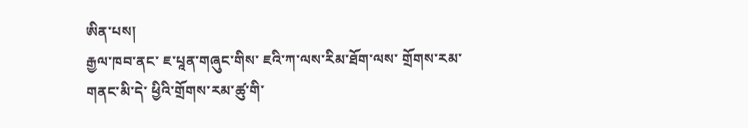ཨིན་པས།
རྒྱལ་ཁབ་ནང་ ཇ་པཱན་གཞུང་གིས་ ཇའི་ཀ་ལས་རིམ་ཐོག་ལས་ གྲོགས་རམ་གནང་མི་དེ་ ཕྱིའི་གྲོགས་རམ་ཚུ་གི་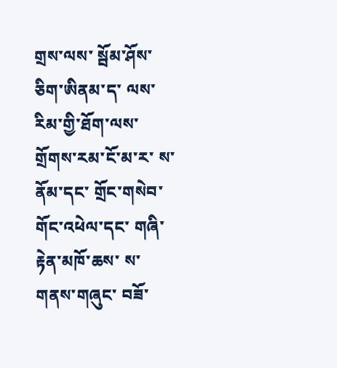གྲས་ལས་ སྦོམ་ཤོས་ཅིག་ཨིནམ་ད་ ལས་རིམ་གྱི་ཐོག་ལས་ གྲོགས་རམ་ངོ་མ་ར་ ས་ནོམ་དང་ གྲོང་གསེབ་གོང་འཕེལ་དང་ གཞི་རྟེན་མཁོ་ཆས་ ས་གནས་གཞུང་ བཟོ་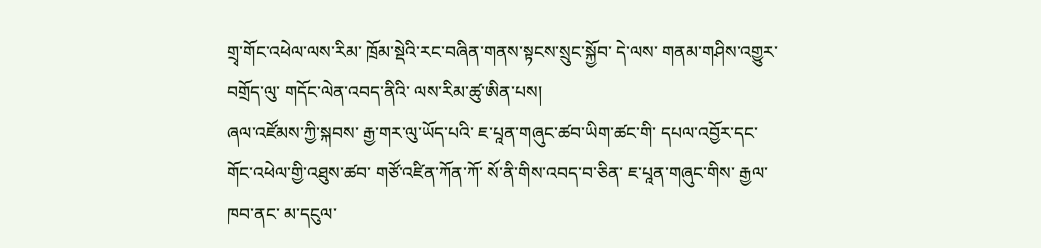གྲྭ་གོང་འཕེལ་ལས་རིམ་ ཁྲོམ་སྡེའི་རང་བཞིན་གནས་སྟངས་སྲུང་སྐྱོབ་ དེ་ལས་ གནམ་གཤིས་འགྱུར་བགྲོད་ལུ་ གདོང་ལེན་འབད་ནིའི་ ལས་རིམ་ཚུ་ཨིན་པས།
ཞལ་འཛོམས་ཀྱི་སྐབས་ རྒྱ་གར་ལུ་ཡོད་པའི་ ཇ་པཱན་གཞུང་ཚབ་ཡིག་ཚང་གི་ དཔལ་འབྱོར་དང་གོང་འཕེལ་གྱི་འཐུས་ཚབ་ གཙོ་འཛིན་ཀོན་ཀོ་ སོ་ནི་གིས་འབད་བ་ཅིན་ ཇ་པཱན་གཞུང་གིས་ རྒྱལ་ཁབ་ནང་ མ་དངུལ་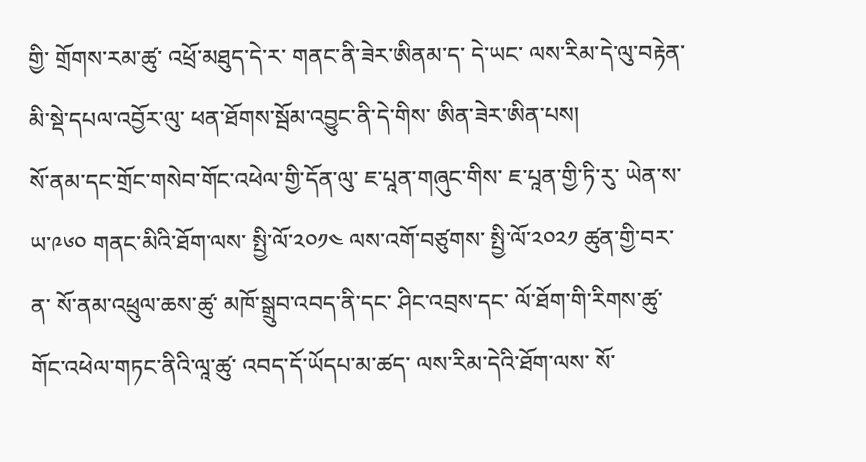གྱི་ གྲོགས་རམ་ཚུ་ འཕྲོ་མཐུད་དེ་ར་ གནང་ནི་ཟེར་ཨིནམ་ད་ དེ་ཡང་ ལས་རིམ་དེ་ལུ་བརྟེན་ མི་སྡེ་དཔལ་འབྱོར་ལུ་ ཕན་ཐོགས་སྦོམ་འབྱུང་ནི་དེ་གིས་ ཨིན་ཟེར་ཨིན་པས།
སོ་ནམ་དང་གྲོང་གསེབ་གོང་འཕེལ་གྱི་དོན་ལུ་ ཇ་པཱན་གཞུང་གིས་ ཇ་པཱན་གྱི་ཏི་རུ་ ཡེན་ས་ཡ་༩༦༠ གནང་མིའི་ཐོག་ལས་ སྤྱི་ལོ་༢༠༡༤ ལས་འགོ་བཙུགས་ སྤྱི་ལོ་༢༠༢༡ ཚུན་གྱི་བར་ན་ སོ་ནམ་འཕྲུལ་ཆས་ཚུ་ མཁོ་སྒྲུབ་འབད་ནི་དང་ ཤིང་འབྲས་དང་ ལོ་ཐོག་གི་རིགས་ཚུ་ གོང་འཕེལ་གཏང་ནིའི་ལཱ་ཚུ་ འབད་དོ་ཡོདཔ་མ་ཚད་ ལས་རིམ་དེའི་ཐོག་ལས་ སོ་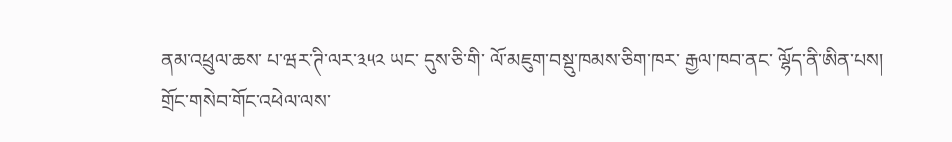ནམ་འཕྲུལ་ཆས་ པ་ཝར་ཊི་ལར་༣༥༢ ཡང་ དུས་ཅི་གི་ ལོ་མཇུག་བསྡུ་ཁམས་ཅིག་ཁར་ རྒྱལ་ཁབ་ནང་ ལྷོད་ནི་ཨིན་པས།
གྲོང་གསེབ་གོང་འཕེལ་ལས་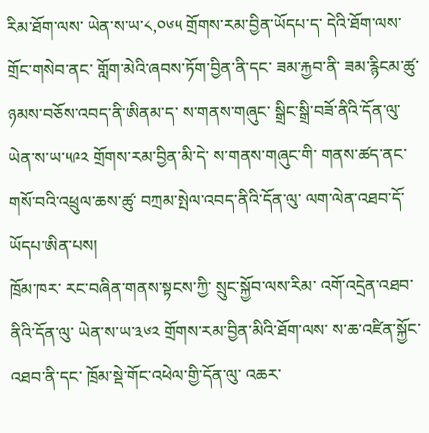རིམ་ཐོག་ལས་ ཡེན་ས་ཡ་༨,༠༦༥ གྲོགས་རམ་བྱིན་ཡོདཔ་ད་ དེའི་ཐོག་ལས་ གྲོང་གསེབ་ནང་ གློག་མེའི་ཞབས་ཏོག་བྱིན་ནི་དང་ ཟམ་རྐྱབ་ནི་ ཟམ་རྙིངམ་ཚུ་ ཉམས་བཅོས་འབད་ནི་ཨིནམ་ད་ ས་གནས་གཞུང་ སྒྲིང་སྒྲི་བཟོ་ནིའི་དོན་ལུ་ ཡེན་ས་ཡ་༥༩༢ གྲོགས་རམ་བྱིན་མི་དེ་ ས་གནས་གཞུང་གི་ གནས་ཚད་ནང་ གསོ་བའི་འཕྲུལ་ཆས་ཚུ་ བཀྲམ་སྤེལ་འབད་ནིའི་དོན་ལུ་ ལག་ལེན་འཐབ་དོ་ཡོདཔ་ཨིན་པས།
ཁྲོམ་ཁར་ རང་བཞིན་གནས་སྟངས་ཀྱི་ སྲུང་སྐྱོབ་ལས་རིམ་ འགོ་འདྲེན་འཐབ་ནིའི་དོན་ལུ་ ཡེན་ས་ཡ་༣༦༢ གྲོགས་རམ་བྱིན་མིའི་ཐོག་ལས་ ས་ཆ་འཛིན་སྐྱོང་འཐབ་ནི་དང་ ཁྲོམ་སྡེ་གོང་འཕེལ་གྱི་དོན་ལུ་ འཆར་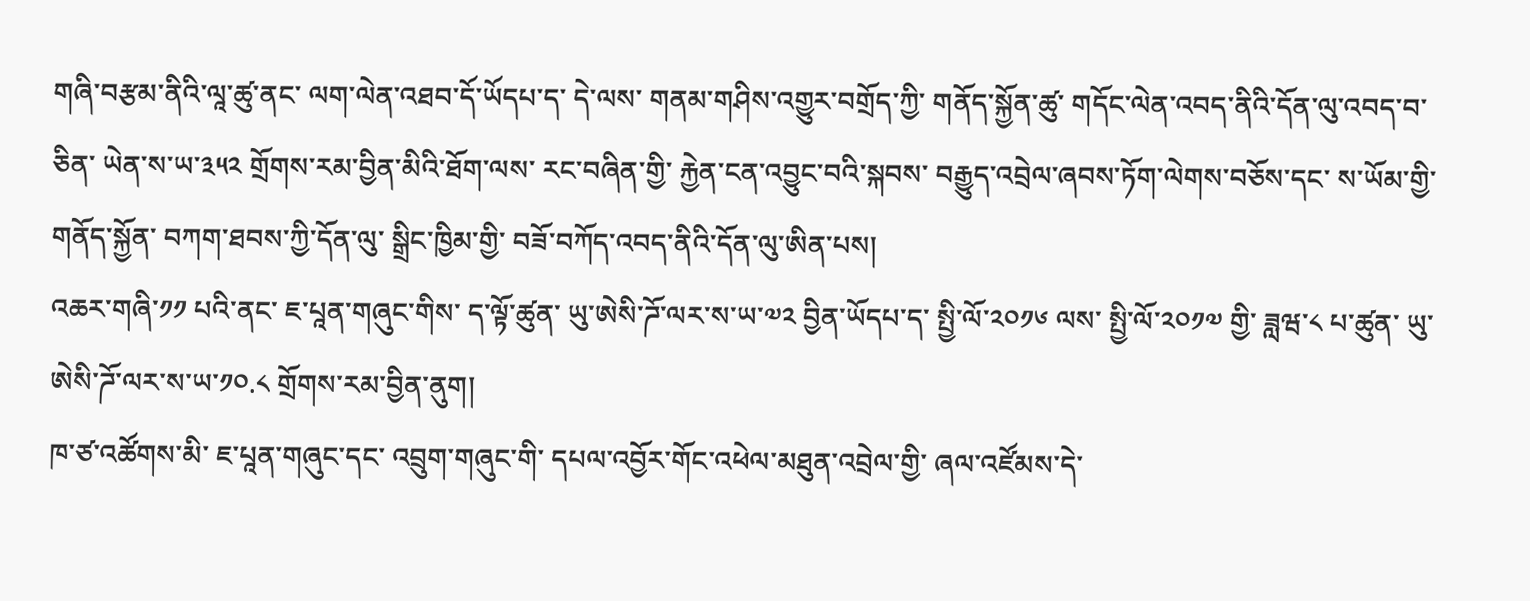གཞི་བརྩམ་ནིའི་ལཱ་ཚུ་ནང་ ལག་ལེན་འཐབ་དོ་ཡོདཔ་ད་ དེ་ལས་ གནམ་གཤིས་འགྱུར་བགྲོད་ཀྱི་ གནོད་སྐྱོན་ཚུ་ གདོང་ལེན་འབད་ནིའི་དོན་ལུ་འབད་བ་ཅིན་ ཡེན་ས་ཡ་༣༥༢ གྲོགས་རམ་བྱིན་མིའི་ཐོག་ལས་ རང་བཞིན་གྱི་ རྐྱེན་ངན་འབྱུང་བའི་སྐབས་ བརྒྱུད་འབྲེལ་ཞབས་ཏོག་ལེགས་བཅོས་དང་ ས་ཡོམ་གྱི་གནོད་སྐྱོན་ བཀག་ཐབས་ཀྱི་དོན་ལུ་ སྒྲིང་ཁྱིམ་གྱི་ བཟོ་བཀོད་འབད་ནིའི་དོན་ལུ་ཨིན་པས།
འཆར་གཞི་༡༡ པའི་ནང་ ཇ་པཱན་གཞུང་གིས་ ད་ལྟོ་ཚུན་ ཡུ་ཨེསི་ཌོ་ལར་ས་ཡ་༧༢ བྱིན་ཡོདཔ་ད་ སྤྱི་ལོ་༢༠༡༦ ལས་ སྤྱི་ལོ་༢༠༡༧ གྱི་ ཟླཝ་༨ པ་ཚུན་ ཡུ་ཨེསི་ཌོ་ལར་ས་ཡ་༡༠.༨ གྲོགས་རམ་བྱིན་ནུག།
ཁ་ཙ་འཚོགས་མི་ ཇ་པཱན་གཞུང་དང་ འབྲུག་གཞུང་གི་ དཔལ་འབྱོར་གོང་འཕེལ་མཐུན་འབྲེལ་གྱི་ ཞལ་འཛོམས་དེ་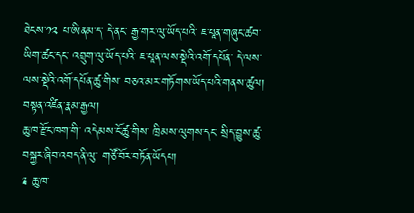ཐེངས་༡༢ པ་ཨིནམ་ད་ དེ་ནང་ རྒྱ་གར་ལུ་ཡོད་པའི་ ཇ་པཱན་གཞུང་ཚབ་ཡིག་ཚང་དང་ འབྲུག་ལུ་ཡོད་པའི་ ཇ་པཱན་ལས་སྡེའི་འགོ་དཔོན་ དེ་ལས་ ལས་སྡེའི་འགོ་དཔོན་ཚུ་གིས་ བཅའ་མར་གཏོགས་ཡོད་པའི་གནས་ཚུལ།
བསྟན་འཛིན་རྣམ་རྒྱལ།
ཆུ་ཁ་རྫོང་ཁག་གི་ འདེམས་ངོ་ཚུ་གིས་ ཁྲིམས་ལུགས་དང་ སྲིད་བྱུས་ཚུ་ བསྐྱར་ཞིབ་འབད་ནི་ལུ་ གཙོ་བོར་བཏོན་ཡོདཔ།
༉ ཆུ་ཁ་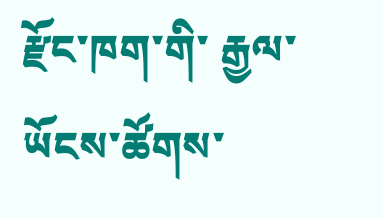རྫོང་ཁག་གི་ རྒྱལ་ཡོངས་ཚོགས་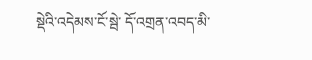སྡེའི་འདེམས་ངོ་སྦེ་ དོ་འགྲན་འབད་མི་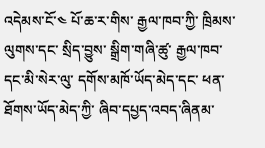འདེམས་ངོ་༤ པོ་ཆ་ར་གིས་ རྒྱལ་ཁབ་ཀྱི་ ཁྲིམས་ལུགས་དང་ སྲིད་བྱུས་ སྒྲིག་གཞི་ཚུ་ རྒྱལ་ཁབ་དང་མི་སེར་ལུ་ དགོས་མཁོ་ཡོད་མེད་དང་ ཕན་ཐོགས་ཡོད་མེད་ཀྱི་ ཞིབ་དཔྱད་འབད་ཞིནམ་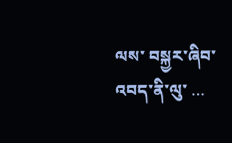ལས་ བསྐྱར་ཞིབ་འབད་ནི་ལུ་ …